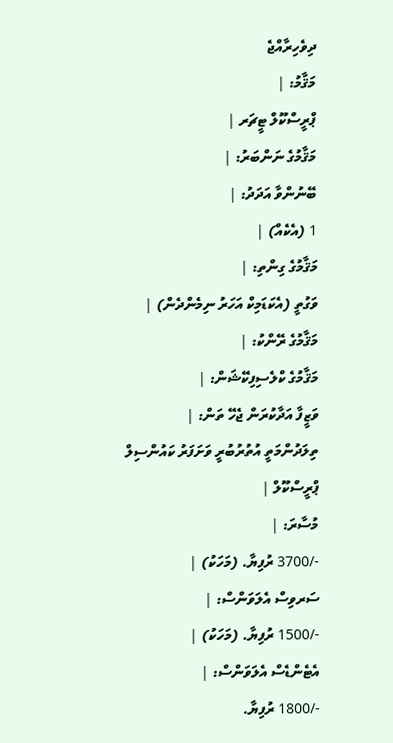ދިވެހިރާއްޖެ
މަޤާމު: |
ޕްރީސްކޫލް ޓީޗަރ |
މަޤާމުގެ ނަންބަރު: |
ބޭނުންވާ އަދަދު: |
1 (އެކެއް) |
މަޤާމުގެ ގިންތި: |
ވަގުތީ (އެކަޑަމިކް އަހަރު ނިމެންދެން) |
މަޤާމުގެ ރޭންކު: |
މަޤާމުގެ ކްލެސިފިކޭޝަން: |
ވަޒީފާ އަދާކުރަން ޖެހޭ ތަން: |
ތިލަދުންމަތީ އުތުރުބުރީ ވަށަފަރު ކައުންސިލް ޕްރީސްކޫލް |
މުސާރަ: |
-/3700 ރުފިޔާ. (މަހަކު) |
ސަރވިސް އެލަވަންސް: |
-/1500 ރުފިޔާ. (މަހަކު) |
އެޓެންޑެސް އެލަވަންސް: |
-/1800 ރުފިޔާ.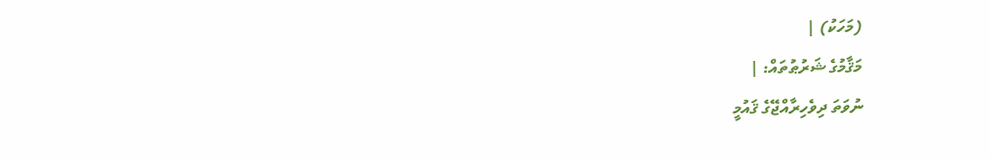(މަހަކު) |
މަޤާމުގެ ޝަރުޠުތައް: |
ނުވަތަ ދިވެހިރާއްޖޭގެ ޤައުމީ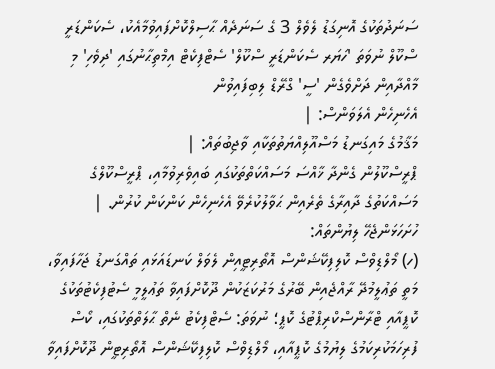ސަނަދުތަކުގެ އޮނިގަޑު ލެވެލް 3 ގެ ސަނަދެއް ޙާސިލްކޮށްފައިވުމާއެކު، ސެކަންޑަރީ ސްކޫލް ނުވަތަ 'ހަޔަރ ސެކަންޑަރީ ސްކޫލް' ސެޓްފިކެޓް އިމްތިޙާނުގައި 'ދިވެހި' މި މާއްދާއިން ދަށްވެގެން 'ސީ' ގްރޭޑް ލިބިފައިވުން
އެހެނިހެން އެލަވަންސް: |
މަޤާމުގެ މައިގަނޑު މަސްއޫލިއްޔަތުތަކާއި ވާޖިބުތައް: |
ޕްރީސްކޫލުން ގެންދާ ޚާއްސަ މަސައްކަތްތަކުގައި ބައިވެރިވުމާއި، ޕްރީސްކޫލްގެ މަސައްކަތުގެ ދާއިރާގެ ތެރެއިން ޙަވާލުކުރެވޭ އެހެނިހެން ކަންކަން ކުރުން. |
ހުށަހަޅަންޖެހޭ ލިޔުންތައް:
(ހ) މޯލްޑިވްސް ކޮލިފިކޭޝަންސް އޮތޯރިޓީއިން ލެވަލް ކަނޑައަޅައި ތައްގަނޑު ޖަހާފައިވާ، މަތީ ތަޢުލީމުދޭ ރާއްޖެއިން ބޭރުގެ މަރުކަޒަކުން ދޫކޮށްފައިވާ ތަޢުލީމީ ސެޓުފިކެޓުތަކުގެ ކޮޕީއާއި ޓްރާންސްކްރިޕްޓުގެ ކޮޕީ؛ ނުވަތަ: ސެޓްފިކެޓު ނެތް ޙާލަތްތަކުގައި، ކޯސް ފުރިހަމަކުރިކަމުގެ ލިޔުމުގެ ކޮޕީއާއި، މޯލްޑިވްސް ކޮލިފިކޭޝަންސް އޮތޯރިޓީން ދޫކޮށްފައިވާ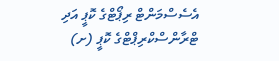އެސެސްމަންޓް ރިޕޯޓްގެ ކޮޕީ އަދި ޓްރާންސްކްރިޕްޓްގެ ކޮޕީ (ށ)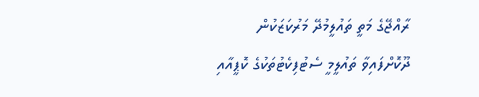ރާއްޖޭގެ މަތީ ތައުލީމުދޭ މަރުކަޒަކުން ދޫކޮށްފައިވާ ތައުލީމީ ސެޓުފިކެޓުތަކުގެ ކޮޕީއާއި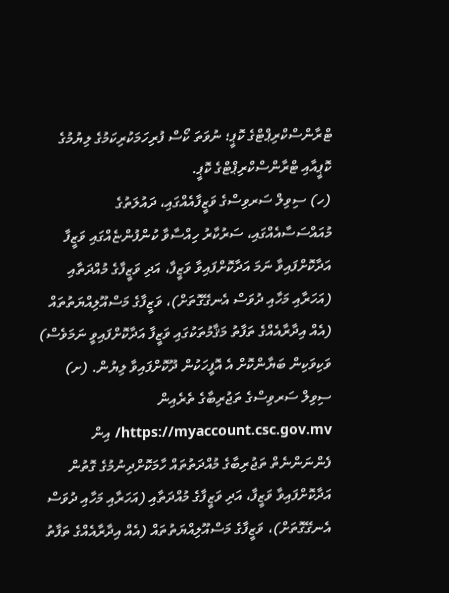ޓްރާންސްކްރިޕްޓްގެ ކޮޕީ؛ ނުވަތަ ކޯސް ފުރިހަމަކުރިކަމުގެ ލިޔުމުގެ ކޮޕީއާއި ޓްރާންސްކްރިޕްޓްގެ ކޮޕީ.
(ހ) ސިވިލް ސަރވިސްގެ ވަޒީފާއެއްގައި، ދައުލަތުގެ މުއައްސަސާއެއްގައި، ސަރުކާރު ހިއްސާވާ ކުންފުންޏެއްގައި ވަޒީފާ އަދާކޮށްފައިވާ ނަމަ އަދާކޮށްފައިވާ ވަޒީފާ، އަދި ވަޒީފާގެ މުއްދަތާއި (އަހަރާއި މަހާއި ދުވަސް އެނގޭގޮތަށް)، ވަޒީފާގެ މަސްއޫލިއްޔަތުތައް (އެއް އިދާރާއެއްގެ ތަފާތު މަޤާމުތަކުގައި ވަޒީފާ އަދާކޮށްފައިވީ ނަމަވެސް) ވަކިވަކިން ބަޔާންކޮށް އެ އޮފީހަކުން ދޫކޮށްފައިވާ ލިޔުން. (ށ) ސިވިލް ސަރވިސްގެ ތަޖުރިބާގެ ތެރެއިން https://myaccount.csc.gov.mv/ އިން ފެންނަންނެތް ތަޖުރިބާގެ މުއްދަތުތައް ހާމަކޮށްދިނުމުގެ ގޮތުން އަދާކޮށްފައިވާ ވަޒީފާ، އަދި ވަޒީފާގެ މުއްދަތާއި (އަހަރާއި މަހާއި ދުވަސް އެނގޭގޮތަށް)، ވަޒީފާގެ މަސްއޫލިއްޔަތުތައް (އެއް އިދާރާއެއްގެ ތަފާތު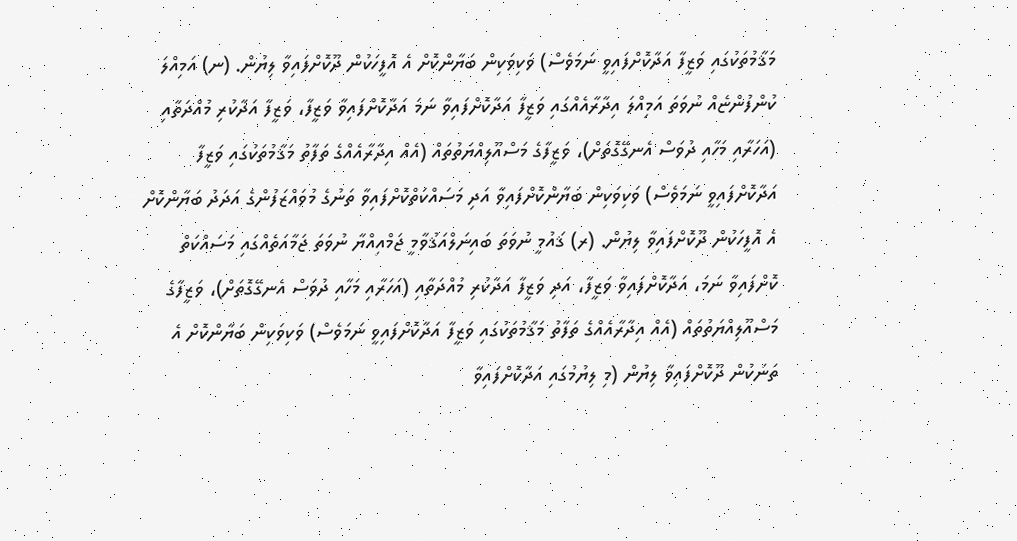މަޤާމުތަކުގައި ވަޒީފާ އަދާކޮށްފައިވީ ނަމަވެސް) ވަކިވަކިން ބަޔާންކޮށް އެ އޮފީހަކުން ދޫކޮށްފައިވާ ލިޔުން. (ނ) އަމިއްލަ ކުންފުންޏެއް ނުވަތަ އަމިއްލަ އިދާރާއެއްގައި ވަޒީފާ އަދާކޮށްފައިވާ ނަމަ އަދާކޮށްފައިވާ ވަޒީފާ، ވަޒީފާ އަދާކުރި މުއްދަތާއި (އަހަރާއި މަހާއި ދުވަސް އެނގޭގޮތަށް)، ވަޒީފާގެ މަސްއޫލިއްޔަތުތައް (އެއް އިދާރާއެއްގެ ތަފާތު މަޤާމުތަކުގައި ވަޒީފާ އަދާކޮށްފައިވީ ނަމަވެސް) ވަކިވަކިން ބަޔާންކޮށްފައިވާ އަދި މަސައްކަތްކޮށްފައިވާ ތަނުގެ މުވައްޒަފުންގެ އަދަދު ބަޔާންކޮށް އެ އޮފީހަކުން ދޫކޮށްފައިވާ ލިޔުން. (ރ) ޤައުމީ ނުވަތަ ބައިނަލްއަޤުވާމީ ޖަމްއިއްޔާ ނުވަތަ ޖަމާއަތެއްގައި މަސައްކަތް ކޮށްފައިވާ ނަމަ، އަދާކޮށްފައިވާ ވަޒީފާ، އަދި ވަޒީފާ އަދާކުރި މުއްދަތާއި (އަހަރާއި މަހާއި ދުވަސް އެނގޭގޮތަށް)، ވަޒީފާގެ މަސްއޫލިއްޔަތުތައް (އެއް އިދާރާއެއްގެ ތަފާތު މަޤާމުތަކުގައި ވަޒީފާ އަދާކޮށްފައިވީ ނަމަވެސް) ވަކިވަކިން ބަޔާންކޮށް އެ ތަނަކުން ދޫކޮށްފައިވާ ލިޔުން (މި ލިޔުމުގައި އަދާކޮށްފައިވާ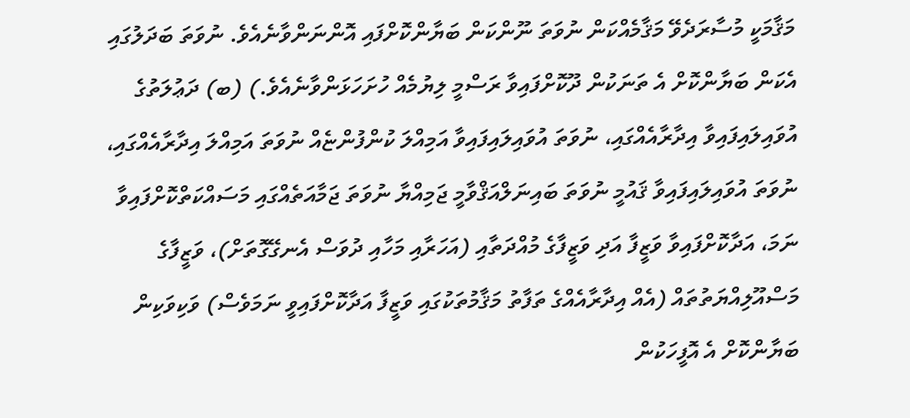މަޤާމަކީ މުސާރަދެވޭ މަޤާމެއްކަން ނުވަތަ ނޫންކަން ބަޔާންކޮށްފައި އޮންނަންވާނެއެވެ. ނުވަތަ ބަދަލުގައި އެކަން ބަޔާންކޮށް އެ ތަނަކުން ދޫކޮށްފައިވާ ރަސްމީ ލިޔުމެއް ހުށަހަޅަންވާނެއެވެ.) (ބ) ދަޢުލަތުގެ އުވައިލައިފައިވާ އިދާރާއެއްގައި، ނުވަތަ އުވައިލައިފައިވާ އަމިއްލަ ކުންފުންޏެއް ނުވަތަ އަމިއްލަ އިދާރާއެއްގައި، ނުވަތަ އުވައިލައިފައިވާ ޤައުމީ ނުވަތަ ބައިނަލްއަޤްވާމީ ޖަމިއްޔާ ނުވަތަ ޖަމާއަތެއްގައި މަސައްކަތްކޮށްފައިވާ ނަމަ، އަދާކޮށްފައިވާ ވަޒީފާ އަދި ވަޒީފާގެ މުއްދަތާއި (އަހަރާއި މަހާއި ދުވަސް އެނގޭގޮތަށް)، ވަޒީފާގެ މަސްއޫލިއްޔަތުތައް (އެއް އިދާރާއެއްގެ ތަފާތު މަޤާމުތަކުގައި ވަޒީފާ އަދާކޮށްފައިވީ ނަމަވެސް) ވަކިވަކިން ބަޔާންކޮށް އެ އޮފީހަކުން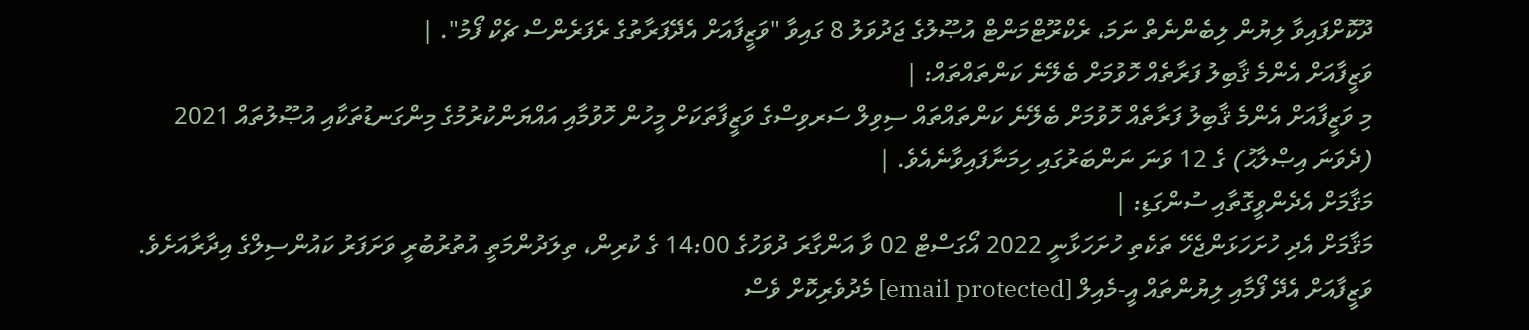ދޫކޮށްފައިވާ ލިޔުން ލިބެންނެތް ނަމަ، ރެކްރޫޓްމަންޓް އުޞޫލުގެ ޖަދުވަލު 8 ގައިވާ "ވަޒީފާއަށް އެދޭފަރާތުގެ ރެފަރެންސް ޗެކް ފޯމު". |
ވަޒީފާއަށް އެންމެ ޤާބިލު ފަރާތެއް ހޮވުމަށް ބެލޭނެ ކަންތައްތައް: |
މި ވަޒީފާއަށް އެންމެ ޤާބިލު ފަރާތެއް ހޮވުމަށް ބެލޭނެ ކަންތައްތައް ސިވިލް ސަރވިސްގެ ވަޒީފާތަކަށް މީހުން ހޮވުމާއި އައްޔަންކުރުމުގެ މިންގަނޑުތަކާއި އުޞޫލުތައް 2021 (ދެވަނަ އިޞްލާޙު) ގެ 12 ވަނަ ނަންބަރުގައި ހިމަނާފައިވާނެއެވެ. |
މަޤާމަށް އެދެންވީގޮތާއި ސުންގަޑި: |
މަޤާމަށް އެދި ހުށަހަޅަންޖެހޭ ތަކެތި ހުށަހަޅާނީ 2022 އޯގަސްޓް 02 ވާ އަންގާރަ ދުވަހުގެ 14:00 ގެ ކުރިން، ތިލަދުންމަތީ އުތުރުބުރީ ވަށަފަރު ކައުންސިލްގެ އިދާރާއަށެވެ. ވަޒީފާއަށް އެދޭ ފޯމާއި ލިޔުންތައް އީ-މެއިލް [email protected] މެދުވެރިކޮށް ވެސް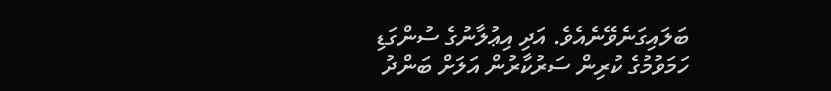ބަލައިގަނެވޭނެއެވެ. އަދި އިޢުލާނުގެ ސުންގަޑި ހަމަވުމުގެ ކުރިން ސަރުކާރުން އަލަށް ބަންދު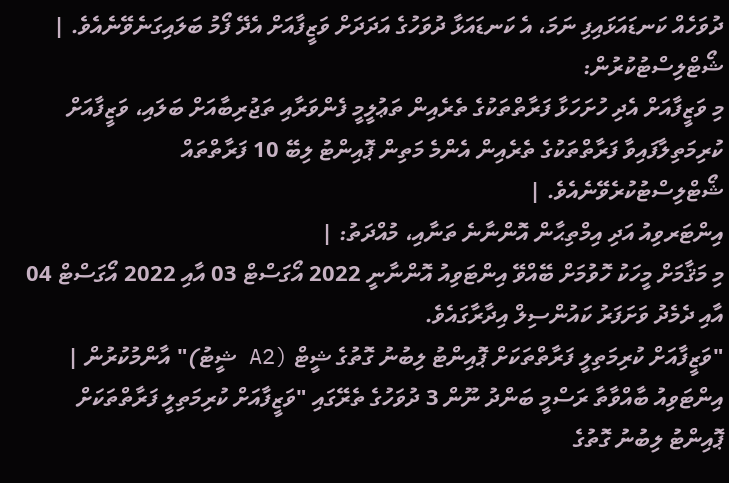ދުވަހެއް ކަނޑައަޅައިފި ނަމަ، އެ ކަނޑައަޅާ ދުވަހުގެ އަދަދަށް ވަޒީފާއަށް އެދޭ ފޯމު ބަލައިގަނެވޭނެއެވެ. |
ޝޯޓްލިސްޓުކުރުން:
މި ވަޒީފާއަށް އެދި ހުށަހަޅާ ފަރާތްތަކުގެ ތެރެއިން ތަޢުލީމީ ފެންވަރާއި ތަޖުރިބާއަށް ބަލައި، ވަޒީފާއަށް ކުރިމަތިލާފައިވާ ފަރާތްތަކުގެ ތެރެއިން އެންމެ މަތިން ޕޮއިންޓު ލިބޭ 10 ފަރާތްތައް ޝޯޓްލިސްޓުކުރެވޭނެއެވެ. |
އިންޓަރވިއު އަދި އިމްތިޙާން އޮންނާނެ ތަނާއި، މުއްދަތު: |
މި މަޤާމަށް މީހަކު ހޮވުމަށް ބޭއްވޭ އިންޓަވިއު އޮންނާނީ 2022 އޯގަސްޓް 03 އާއި 2022 އޯގަސްޓް 04 އާއި ދެމެދު ވަށަފަރު ކައުންސިލް އިދާރާގައެވެ.
"ވަޒީފާއަށް ކުރިމަތިލީ ފަރާތްތަކަށް ޕޮއިންޓު ލިބުނު ގޮތުގެ ޝީޓް (A2 ޝީޓު)" އާންމުކުރުން |
އިންޓަވިއު ބާއްވާތާ ރަސްމީ ބަންދު ނޫން 3 ދުވަހުގެ ތެރޭގައި "ވަޒީފާއަށް ކުރިމަތިލީ ފަރާތްތަކަށް ޕޮއިންޓު ލިބުނު ގޮތުގެ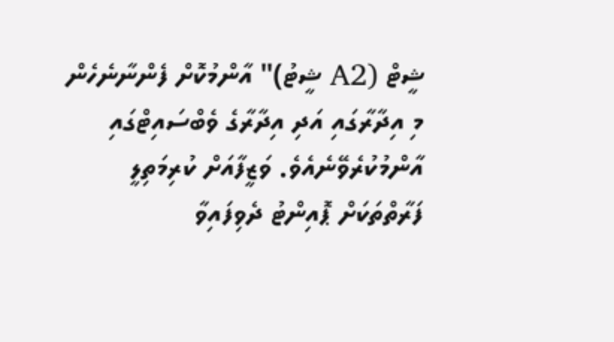ޝީޓް (A2 ޝީޓު)" އާންމުކޮށް ފެންނާނެހެން މި އިދާރާގައި އަދި އިދާރާގެ ވެބްސައިޓްގައި އާންމުކުރެވޭނެއެވެ. ވަޒީފާއަށް ކުރިމަތިލީ ފަރާތްތަކަށް ޕޮއިންޓު ދެވިފައިވާ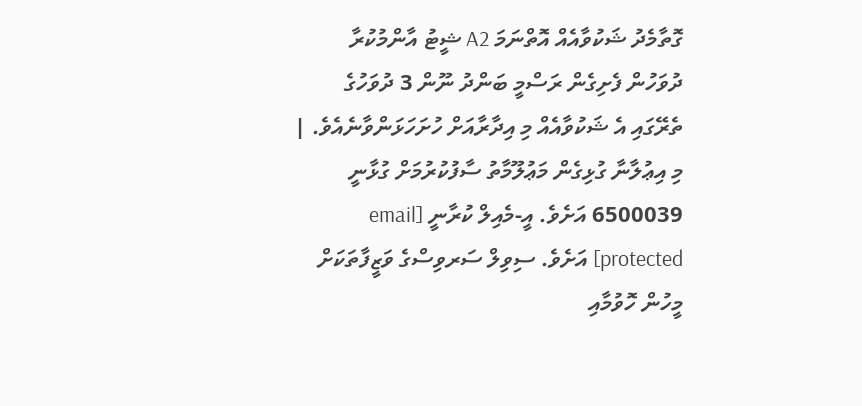ގޮތާމެދު ޝަކުވާއެއް އޮތްނަމަ A2 ޝީޓު އާންމުކުރާ ދުވަހުން ފެށިގެން ރަސްމީ ބަންދު ނޫން 3 ދުވަހުގެ ތެރޭގައި އެ ޝަކުވާއެއް މި އިދާރާއަށް ހުށަހަޅަންވާނެއެވެ. |
މި އިޢުލާނާ ގުޅިގެން މަޢުލޫމާތު ސާފުކުރުމަށް ގުޅާނީ 6500039 އަށެވެ. އީ-މެއިލް ކުރާނީ [email protected] އަށެވެ. ސިވިލް ސަރވިސްގެ ވަޒީފާތަކަށް މީހުން ހޮވުމާއި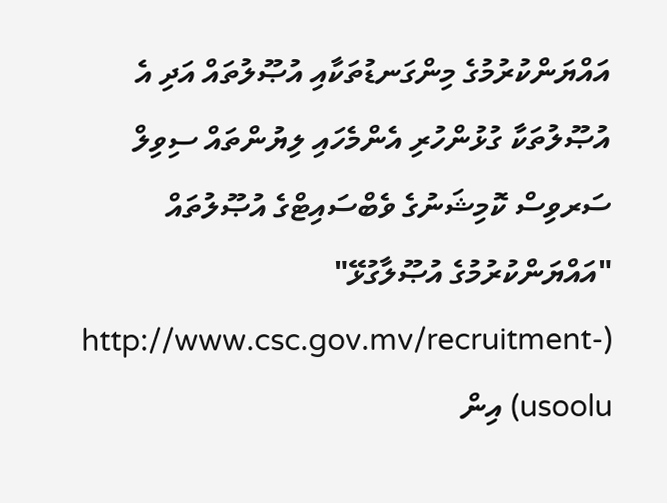އައްޔަންކުރުމުގެ މިންގަނޑުތަކާއި އުޞޫލުތައް އަދި އެ އުޞޫލުތަކާ ގުޅުންހުރި އެންމެހައި ލިޔުންތައް ސިވިލް ސަރވިސް ކޮމިޝަނުގެ ވެބްސައިޓްގެ އުޞޫލުތައް "އައްޔަންކުރުމުގެ އުޞޫލާގުޅޭ" (http://www.csc.gov.mv/recruitment-usoolu) އިން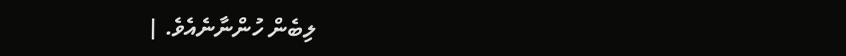ލިބެން ހުންނާނެއެވެ. |